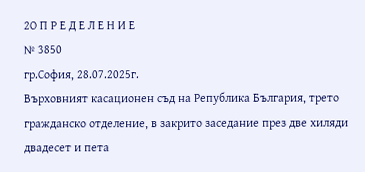2О П Р Е Д Е Л Е Н И Е
№ 3850
гр.София, 28.07.2025г.
Върховният касационен съд на Република България, трето гражданско отделение, в закрито заседание през две хиляди двадесет и пета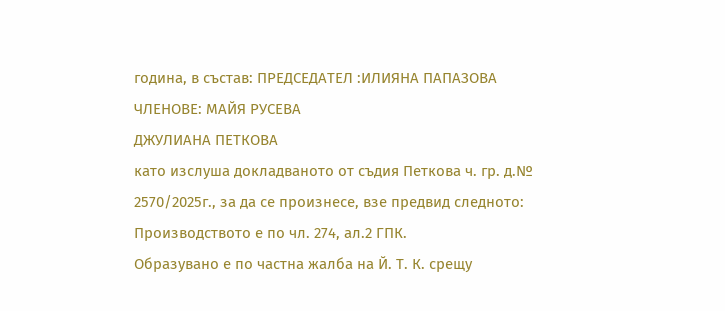година, в състав: ПРЕДСЕДАТЕЛ :ИЛИЯНА ПАПАЗОВА
ЧЛЕНОВЕ: МАЙЯ РУСЕВА
ДЖУЛИАНА ПЕТКОВА
като изслуша докладваното от съдия Петкова ч. гр. д.№ 2570/2025г., за да се произнесе, взе предвид следното:
Производството е по чл. 274, ал.2 ГПК.
Образувано е по частна жалба на Й. Т. К. срещу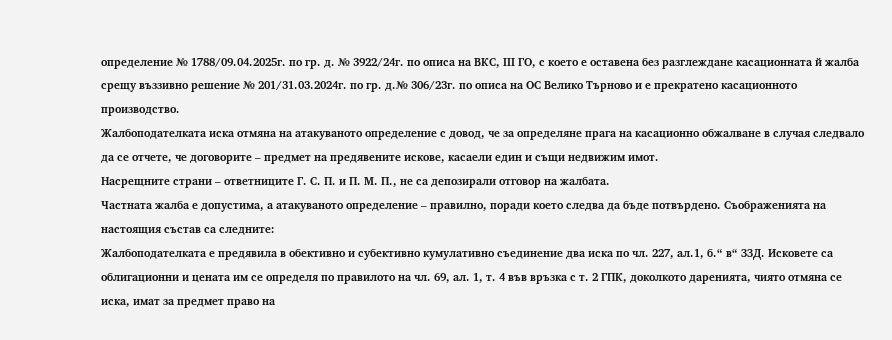определение № 1788/09.04.2025г. по гр. д. № 3922/24г. по описа на ВКС, ІІІ ГО, с което е оставена без разглеждане касационната й жалба срещу въззивно решение № 201/31.03.2024г. по гр. д.№ 306/23г. по описа на ОС Велико Търново и е прекратено касационното производство.
Жалбоподателката иска отмяна на атакуваното определение с довод, че за определяне прага на касационно обжалване в случая следвало да се отчете, че договорите – предмет на предявените искове, касаели един и същи недвижим имот.
Насрещните страни – ответниците Г. С. П. и П. М. П., не са депозирали отговор на жалбата.
Частната жалба е допустима, а атакуваното определение – правилно, поради което следва да бъде потвърдено. Съображенията на настоящия състав са следните:
Жалбоподателката е предявила в обективно и субективно кумулативно съединение два иска по чл. 227, ал.1, б.“ в“ ЗЗД. Исковете са облигационни и цената им се определя по правилото на чл. 69, ал. 1, т. 4 във връзка с т. 2 ГПК, доколкото даренията, чиято отмяна се иска, имат за предмет право на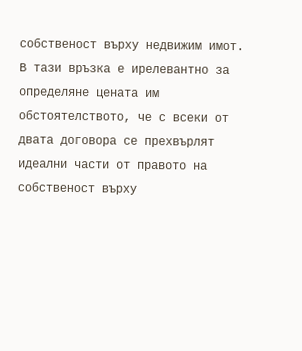собственост върху недвижим имот. В тази връзка е ирелевантно за определяне цената им обстоятелството, че с всеки от двата договора се прехвърлят идеални части от правото на собственост върху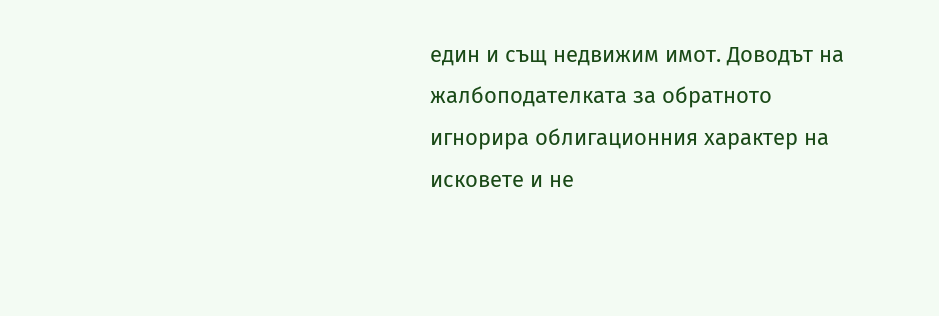един и същ недвижим имот. Доводът на жалбоподателката за обратното игнорира облигационния характер на исковете и не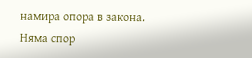намира опора в закона.
Няма спор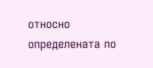относно определената по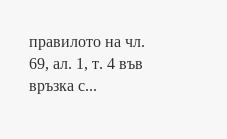правилото на чл. 69, ал. 1, т. 4 във връзка с...